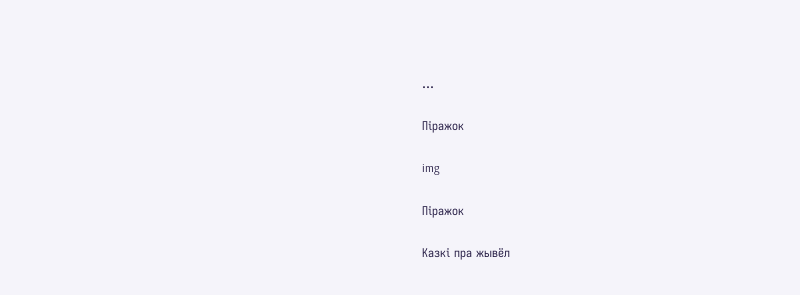...

Піражок

img

Піражок

Казкі пра жывёл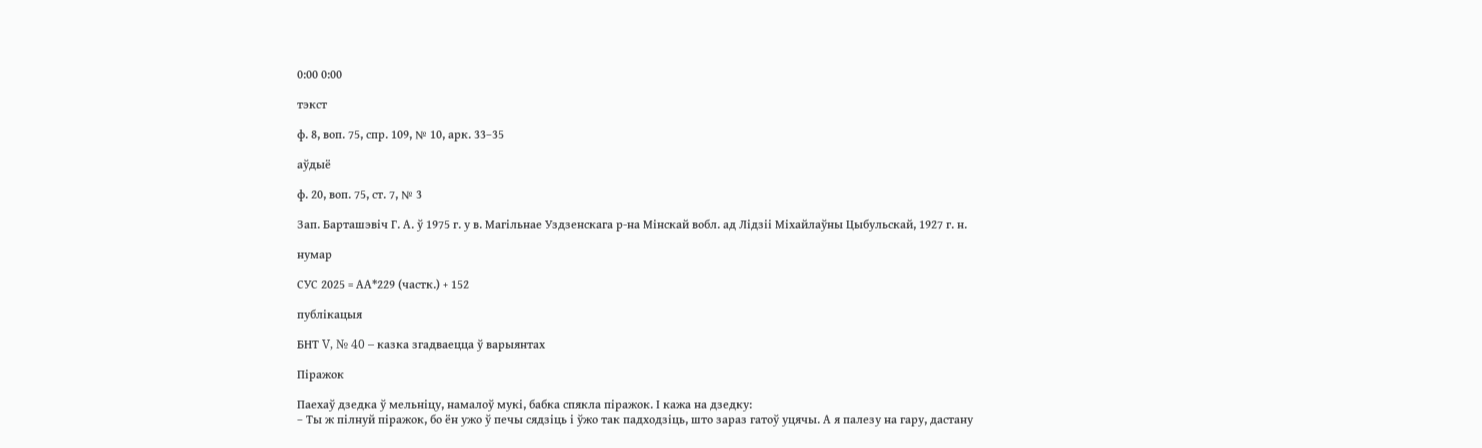0:00 0:00

тэкст

ф. 8, воп. 75, спр. 109, № 10, арк. 33–35

аўдыё

ф. 20, воп. 75, ст. 7, № 3

Зап. Барташэвіч Г. А. ў 1975 г. у в. Магільнае Уздзенскага р-на Мінскай вобл. ад Лідзіі Міхайлаўны Цыбульскай, 1927 г. н.

нумар

СУС 2025 = АА*229 (частк.) + 152

публікацыя

БНТ V, № 40 – казка згадваецца ў варыянтах

Піражок

Паехаў дзедка ў мельніцу, намалоў мукі, бабка спякла піражок. І кажа на дзедку:
– Ты ж пілнуй піражок, бо ён ужо ў печы сядзіць і ўжо так падходзіць, што зараз гатоў уцячы. А я палезу на гару, дастану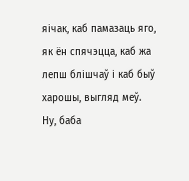яічак, каб памазаць яго, як ён спячэцца, каб жа лепш блішчаў і каб быў харошы, выгляд меў.
Ну, баба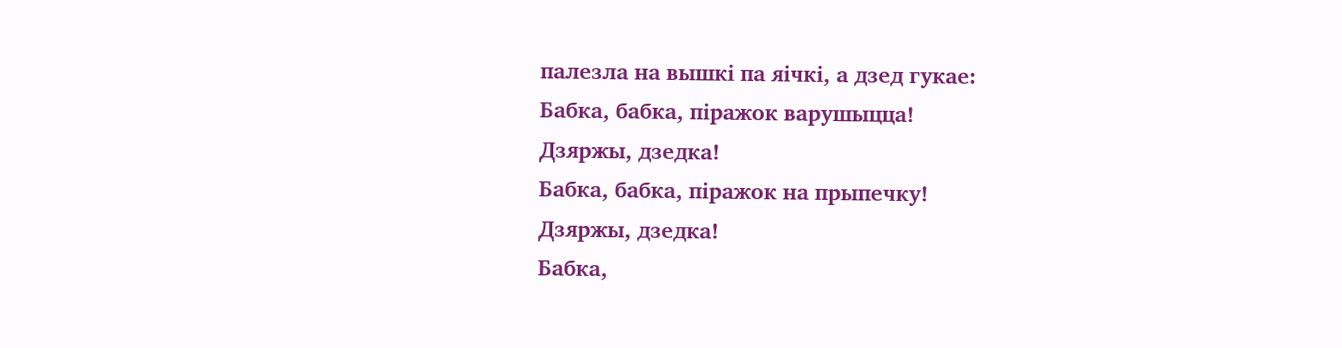палезла на вышкі па яічкі, а дзед гукае:
Бабка, бабка, піражок варушыцца!
Дзяржы, дзедка!
Бабка, бабка, піражок на прыпечку!
Дзяржы, дзедка!
Бабка,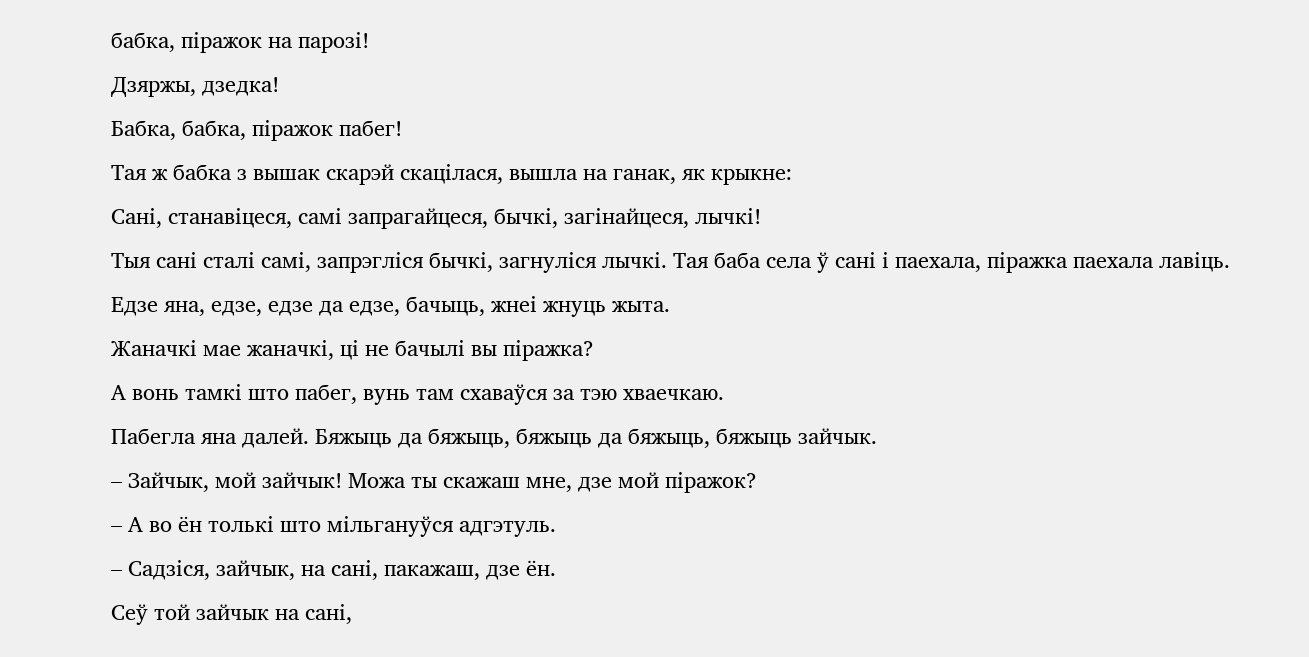бабка, піражок на парозі!
Дзяржы, дзедка!
Бабка, бабка, піражок пабег!
Тая ж бабка з вышак скарэй скацілася, вышла на ганак, як крыкне:
Сані, станавіцеся, самі запрагайцеся, бычкі, загінайцеся, лычкі!
Тыя сані сталі самі, запрэгліся бычкі, загнуліся лычкі. Тая баба села ў сані і паехала, піражка паехала лавіць. Едзе яна, едзе, едзе да едзе, бачыць, жнеі жнуць жыта.
Жаначкі мае жаначкі, ці не бачылі вы піражка?
А вонь тамкі што пабег, вунь там схаваўся за тэю хваечкаю.
Пабегла яна далей. Бяжыць да бяжыць, бяжыць да бяжыць, бяжыць зайчык.
– Зайчык, мой зайчык! Можа ты скажаш мне, дзе мой піражок?
– А во ён толькі што мільгануўся адгэтуль.
– Садзіся, зайчык, на сані, пакажаш, дзе ён.
Сеў той зайчык на сані,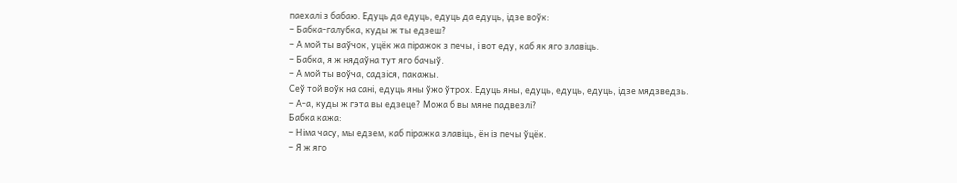паехалі з бабаю. Едуць да едуць, едуць да едуць, ідзе воўк:
– Бабка-галубка, куды ж ты едзеш?
– А мой ты ваўчок, уцёк жа піражок з печы, і вот еду, каб як яго злавіць.
– Бабка, я ж нядаўна тут яго бачыў.
– А мой ты воўча, садзіся, пакажы.
Сеў той воўк на сані, едуць яны ўжо ўтрох. Едуць яны, едуць, едуць, едуць, ідзе мядзведзь.
– А-а, куды ж гэта вы едзеце? Можа б вы мяне падвезлі?
Бабка кажа:
– Німа часу, мы едзем, каб піражка злавіць, ён із печы ўцёк.
– Я ж яго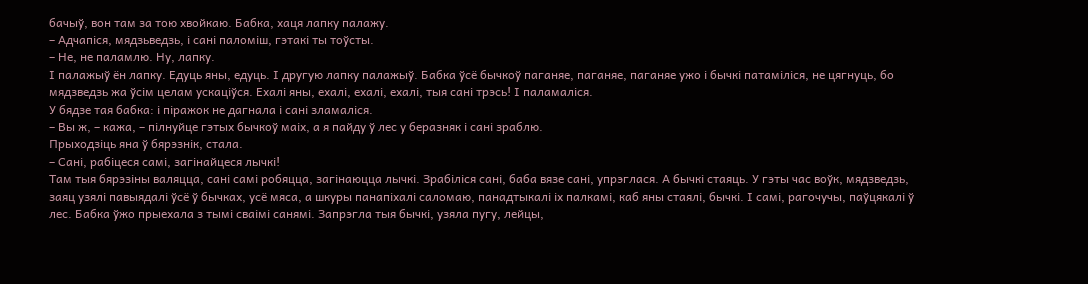бачыў, вон там за тою хвойкаю. Бабка, хаця лапку палажу.
– Адчапіся, мядзьведзь, і сані паломіш, гэтакі ты тоўсты.
– Не, не паламлю. Ну, лапку.
І палажыў ён лапку. Едуць яны, едуць. І другую лапку палажыў. Бабка ўсё бычкоў паганяе, паганяе, паганяе ужо і бычкі патаміліся, не цягнуць, бо мядзведзь жа ўсім целам ускаціўся. Ехалі яны, ехалі, ехалі, ехалі, тыя сані трэсь! І паламаліся.
У бядзе тая бабка: і піражок не дагнала і сані зламаліся.
– Вы ж, – кажа, – пілнуйце гэтых бычкоў маіх, а я пайду ў лес у беразняк і сані зраблю.
Прыходзіць яна ў бярэзнік, стала.
– Сані, рабіцеся самі, загінайцеся лычкі!
Там тыя бярэзіны валяцца, сані самі робяцца, загінаюцца лычкі. Зрабіліся сані, баба вязе сані, упрэглася. А бычкі стаяць. У гэты час воўк, мядзведзь, заяц узялі павыядалі ўсё ў бычках, усё мяса, а шкуры панапіхалі саломаю, панадтыкалі іх палкамі, каб яны стаялі, бычкі. І самі, рагочучы, паўцякалі ў лес. Бабка ўжо прыехала з тымі сваімі санямі. Запрэгла тыя бычкі, узяла пугу, лейцы,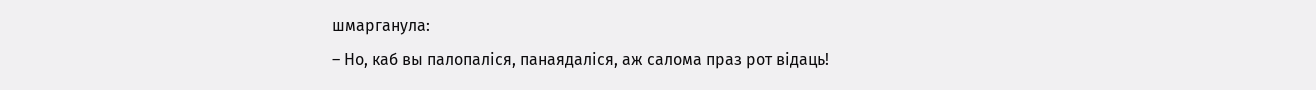шмарганула:
– Но, каб вы палопаліся, панаядаліся, аж салома праз рот відаць!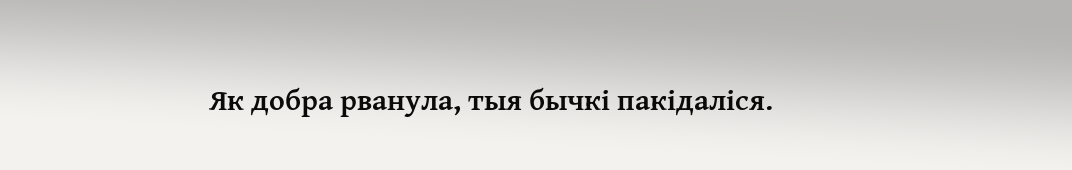Як добра рванула, тыя бычкі пакідаліся.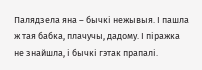Палядзела яна – бычкі нежывыя. І пашла ж тая бабка, плачучы, дадому. І піражка не знайшла, і бычкі гэтак прапалі.